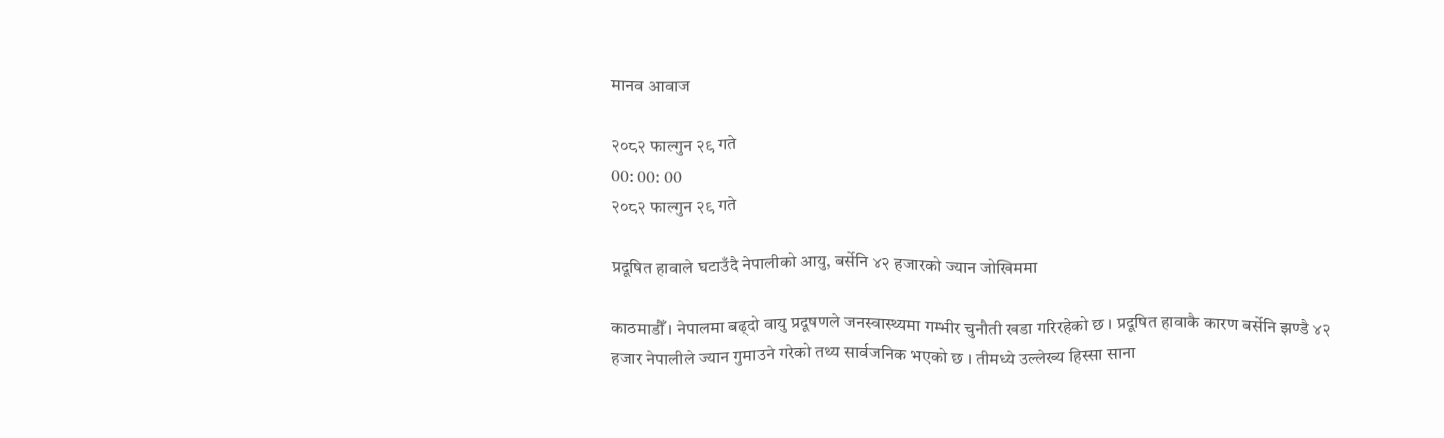मानव आवाज

२०८२ फाल्गुन २९ गते
00: 00: 00
२०८२ फाल्गुन २९ गते

प्रदूषित हावाले घटाउँदै नेपालीको आयु, बर्सेनि ४२ हजारको ज्यान जोखिममा

काठमाडौँ । नेपालमा बढ्दो वायु प्रदूषणले जनस्वास्थ्यमा गम्भीर चुनौती खडा गरिरहेको छ । प्रदूषित हावाकै कारण बर्सेनि झण्डै ४२ हजार नेपालीले ज्यान गुमाउने गरेको तथ्य सार्वजनिक भएको छ । तीमध्ये उल्लेख्य हिस्सा साना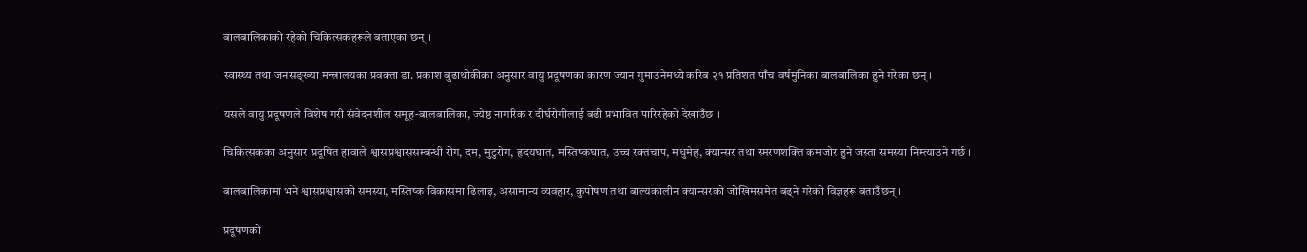बालबालिकाको रहेको चिकित्सकहरूले बताएका छन् ।

स्वास्थ्य तथा जनसङ्ख्या मन्त्रालयका प्रवक्ता डा. प्रकाश बुढाथोकीका अनुसार वायु प्रदूषणका कारण ज्यान गुमाउनेमध्ये करिब २१ प्रतिशत पाँच वर्षमुनिका बालबालिका हुने गरेका छन् ।

यसले वायु प्रदूषणले विशेष गरी संवेदनशील समूह-बालबालिका, ज्येष्ठ नागरिक र दीर्घरोगीलाई बढी प्रभावित पारिरहेको देखाउँछ ।

चिकित्सकका अनुसार प्रदूषित हावाले श्वासप्रश्वाससम्बन्धी रोग, दम, मुटुरोग, हृदयघात, मस्तिष्कघात, उच्च रक्तचाप, मधुमेह, क्यान्सर तथा स्मरणशक्ति कमजोर हुने जस्ता समस्या निम्त्याउने गर्छ ।

बालबालिकामा भने श्वासप्रश्वासको समस्या, मस्तिष्क विकासमा ढिलाइ, असामान्य व्यवहार, कुपोषण तथा बाल्यकालीन क्यान्सरको जोखिमसमेत बढ्ने गरेको विज्ञहरू बताउँछन् ।

प्रदूषणको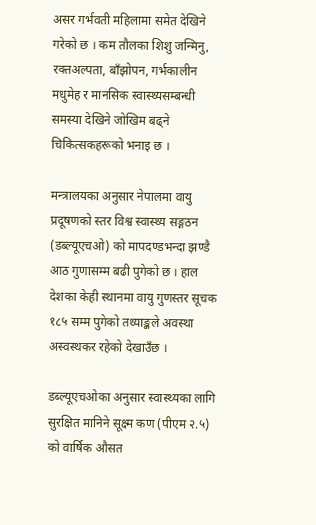असर गर्भवती महिलामा समेत देखिने गरेको छ । कम तौलका शिशु जन्मिनु, रक्तअल्पता, बाँझोपन, गर्भकालीन मधुमेह र मानसिक स्वास्थ्यसम्बन्धी समस्या देखिने जोखिम बढ्ने चिकित्सकहरूको भनाइ छ ।

मन्त्रालयका अनुसार नेपालमा वायु प्रदूषणको स्तर विश्व स्वास्थ्य सङ्गठन (डब्ल्यूएचओ) को मापदण्डभन्दा झण्डै आठ गुणासम्म बढी पुगेको छ । हाल देशका केही स्थानमा वायु गुणस्तर सूचक १८५ सम्म पुगेको तथ्याङ्कले अवस्था अस्वस्थकर रहेको देखाउँछ ।

डब्ल्यूएचओका अनुसार स्वास्थ्यका लागि सुरक्षित मानिने सूक्ष्म कण (पीएम २.५) को वार्षिक औसत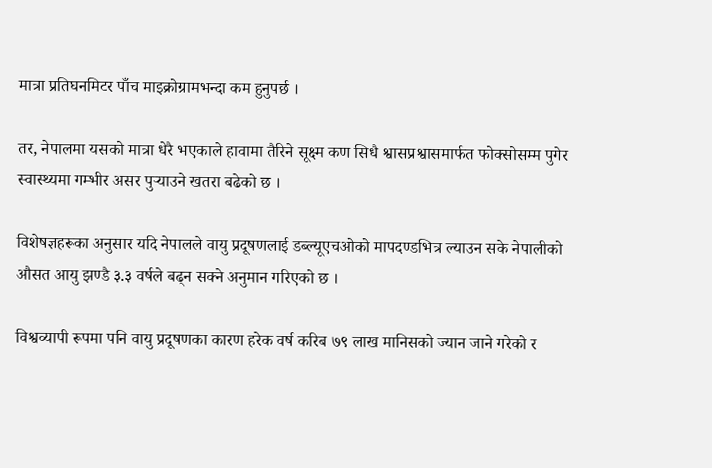मात्रा प्रतिघनमिटर पाँच माइक्रोग्रामभन्दा कम हुनुपर्छ ।

तर, नेपालमा यसको मात्रा धेरै भएकाले हावामा तैरिने सूक्ष्म कण सिधै श्वासप्रश्वासमार्फत फोक्सोसम्म पुगेर स्वास्थ्यमा गम्भीर असर पुर्‍याउने खतरा बढेको छ ।

विशेषज्ञहरूका अनुसार यदि नेपालले वायु प्रदूषणलाई डब्ल्यूएचओको मापदण्डभित्र ल्याउन सके नेपालीको औसत आयु झण्डै ३.३ वर्षले बढ्न सक्ने अनुमान गरिएको छ ।

विश्वव्यापी रूपमा पनि वायु प्रदूषणका कारण हरेक वर्ष करिब ७९ लाख मानिसको ज्यान जाने गरेको र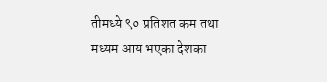तीमध्ये ९० प्रतिशत कम तथा मध्यम आय भएका देशका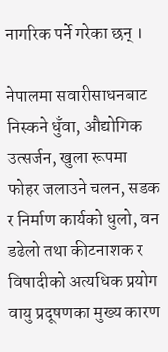नागरिक पर्ने गरेका छन् ।

नेपालमा सवारीसाधनबाट निस्कने धुँवा, औद्योगिक उत्सर्जन, खुला रूपमा फोहर जलाउने चलन, सडक र निर्माण कार्यको धुलो, वन डढेलो तथा कीटनाशक र विषादीको अत्यधिक प्रयोग वायु प्रदूषणका मुख्य कारण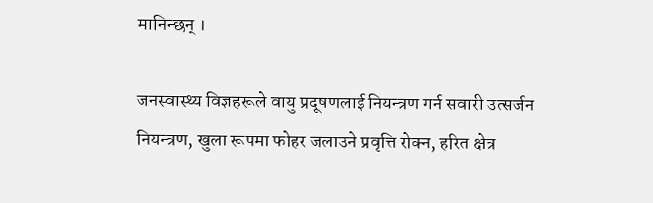मानिन्छन् ।

जनस्वास्थ्य विज्ञहरूले वायु प्रदूषणलाई नियन्त्रण गर्न सवारी उत्सर्जन नियन्त्रण, खुला रूपमा फोहर जलाउने प्रवृत्ति रोक्न, हरित क्षेत्र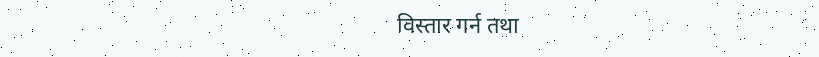विस्तार गर्न तथा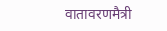वातावरणमैत्री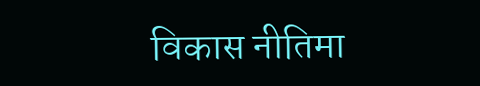विकास नीतिमा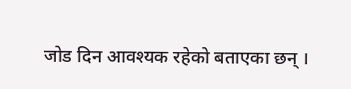जोड दिन आवश्यक रहेको बताएका छन् ।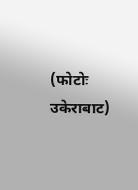(फोटोः उकेराबाट)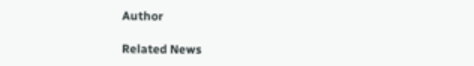Author

Related News